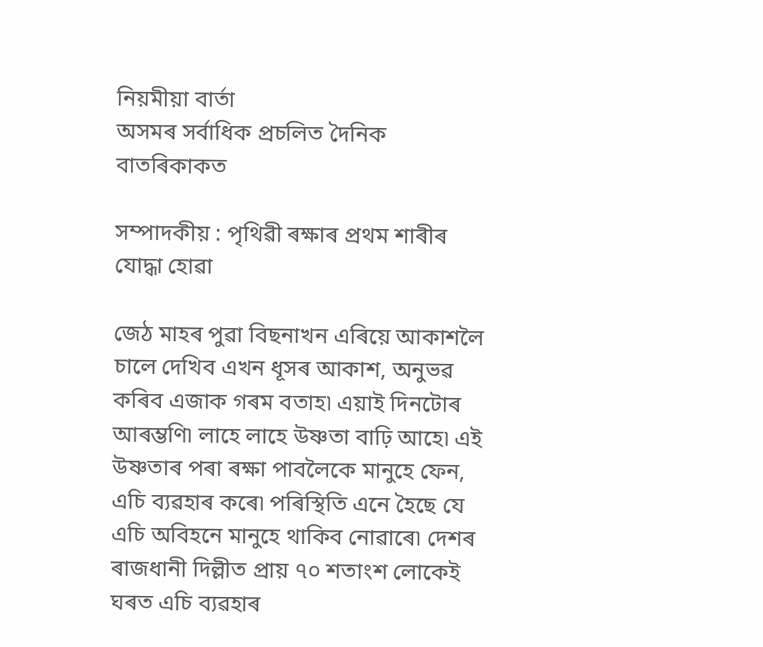নিয়মীয়া বাৰ্তা
অসমৰ সৰ্বাধিক প্ৰচলিত দৈনিক বাতৰিকাকত

সম্পাদকীয় : পৃথিৱী ৰক্ষাৰ প্রথম শাৰীৰ যোদ্ধা হোৱা

জেঠ মাহৰ পুৱা বিছনাখন এৰিয়ে আকাশলৈ চালে দেখিব এখন ধূসৰ আকাশ, অনুভৱ কৰিব এজাক গৰম বতাহ৷ এয়াই দিনটোৰ আৰম্ভণি৷ লাহে লাহে উষ্ণতা বাঢ়ি আহে৷ এই উষ্ণতাৰ পৰা ৰক্ষা পাবলৈকে মানুহে ফেন, এচি ব্যৱহাৰ কৰে৷ পৰিস্থিতি এনে হৈছে যে এচি অবিহনে মানুহে থাকিব নোৱাৰে৷ দেশৰ ৰাজধানী দিল্লীত প্রায় ৭০ শতাংশ লোকেই ঘৰত এচি ব্যৱহাৰ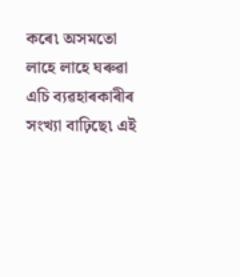কৰে৷ অসমতো লাহে লাহে ঘৰুৱা এচি ব্যৱহাৰকাৰীৰ সংখ্যা বাঢ়িছে৷ এই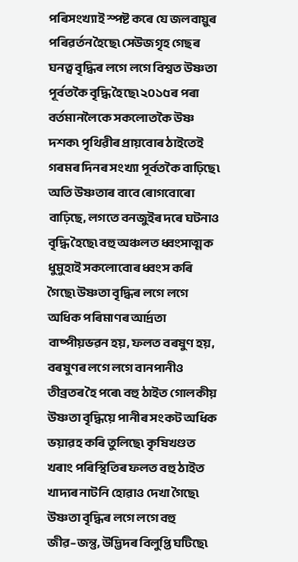পৰিসংখ্যাই স্পষ্ট কৰে যে জলবায়ুৰ পৰিৱর্তন হৈছে৷ সেউজগৃহ গেছৰ ঘনত্ব বৃদ্ধিৰ লগে লগে বিশ্বত উষ্ণতা পূর্বতকৈ বৃদ্ধি হৈছে৷ ২০১৫ৰ পৰা বর্তমানলৈকে সকলোতকৈ উষ্ণ দশক৷ পৃথিৱীৰ প্রায়বোৰ ঠাইতেই গৰমৰ দিনৰ সংখ্যা পূর্বতকৈ বাঢ়িছে৷ অতি উষ্ণতাৰ বাবে ৰোগবোৰো বাঢ়িছে, লগতে বনজুইৰ দৰে ঘটনাও বৃদ্ধি হৈছে৷ বহু অঞ্চলত ধ্বংসাত্মক ধুমুহাই সকলোবোৰ ধ্বংস কৰি গৈছে৷ উষ্ণতা বৃদ্ধিৰ লগে লগে অধিক পৰিমাণৰ আর্দ্রতা বাষ্পীয়ভৱন হয়, ফলত বৰষুণ হয়, বৰষুণৰ লগে লগে বানপানীও তীব্রতৰ হৈ পৰে৷ বহু ঠাইত গোলকীয় উষ্ণতা বৃদ্ধিয়ে পানীৰ সংকট অধিক ভয়াৱহ কৰি তুলিছে৷ কৃষিখণ্ডত খৰাং পৰিস্থিতিৰ ফলত বহু ঠাইত খাদ্যৰ নাটনি হোৱাও দেখা গৈছে৷ উষ্ণতা বৃদ্ধিৰ লগে লগে বহু জীৱ–জন্তু, উদ্ভিদৰ বিলুপ্তি ঘটিছে৷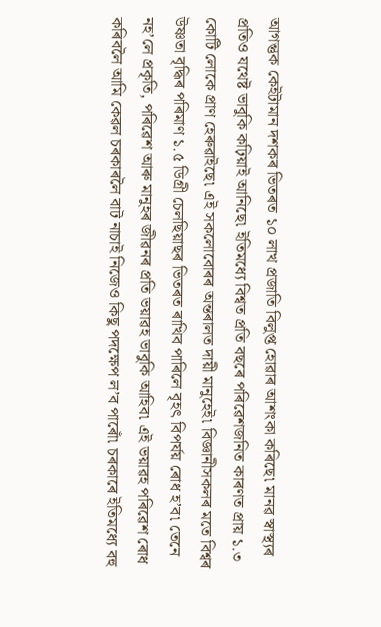আগন্তুক কেইটামান দশকৰ ভিতৰত ১০ লাখ প্রজাতি বিলুপ্ত হোৱাৰ আশংকা কৰিছে৷ মানৱ স্বাস্থ্যৰ প্রতিও যথেষ্ট ভাবুকি কঢ়িয়াই আনিছে৷ ইতিমধ্যে বিশ্বত প্রতি বছৰে পৰিৱেশজনিত কাৰণত প্রায় ১.৩ কোটি লোকে প্রাণ হেৰুৱাইছে৷ এই সকলোবোৰৰ অন্তৰালত দায়ী মানুহেই৷ বিজ্ঞানীসকলৰ মতে বিশ্বৰ উষ্ণতা বৃদ্ধিৰ পৰিমাণ ১.৫ ডিগ্রী চেলছিয়াছৰ ভিতৰত ৰাখিব পাৰিলে বৃহৎ বিপর্যয় ৰোধ হ’ব৷ তেনে নহ’লে প্রকৃতি, পৰিৱেশ আৰু মানুহৰ জীৱনৰ প্রতি ভয়াৱহ ভাবুকি আহিব৷ এই ভয়াৱহ পৰিৱেশ ৰোধ কৰিবলৈ আমি কেৱল চৰকাৰলৈ বাট নাচাই নিজেও কিছু পদক্ষেপ ল’ব পাৰোঁ৷ চৰকাৰে ইতিমধ্যে বহু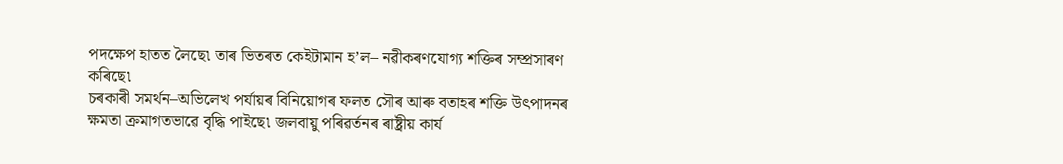পদক্ষেপ হাতত লৈছে৷ তাৰ ভিতৰত কেইটামান হ’ল– নৱীকৰণযোগ্য শক্তিৰ সম্প্রসাৰণ কৰিছে৷
চৰকাৰী সমর্থন–অভিলেখ পর্যায়ৰ বিনিয়োগৰ ফলত সৌৰ আৰু বতাহৰ শক্তি উৎপাদনৰ ক্ষমতা ক্রমাগতভাৱে বৃদ্ধি পাইছে৷ জলবায়ু পৰিৱর্তনৰ ৰাষ্ট্রীয় কার্য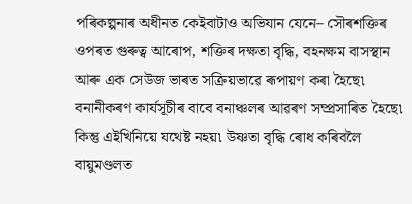পৰিকল্পনাৰ অধীনত কেইবাটাও অভিযান যেনে– সৌৰশক্তিৰ ওপৰত গুৰুত্ব আৰোপ, শক্তিৰ দক্ষতা বৃদ্ধি, বহনক্ষম বাসস্থান আৰু এক সেউজ ভাৰত সক্রিয়ভাৱে ৰূপায়ণ কৰা হৈছে৷ বনানীকৰণ কার্যসূচীৰ বাবে বনাঞ্চলৰ আৱৰণ সম্প্রসাৰিত হৈছে৷ কিন্তু এইখিনিয়ে যথেষ্ট নহয়৷ উষ্ণতা বৃদ্ধি ৰোধ কৰিবলৈ বায়ুমণ্ডলত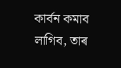কার্বন কমাব লাগিব, তাৰ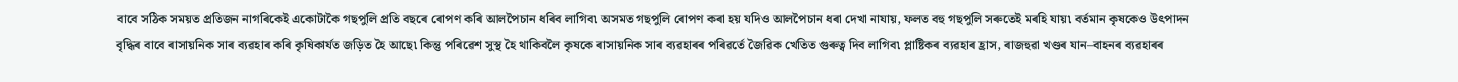বাবে সঠিক সময়ত প্রতিজন নাগৰিকেই একোটাকৈ গছপুলি প্রতি বছৰে ৰোপণ কৰি আলপৈচান ধৰিব লাগিব৷ অসমত গছপুলি ৰোপণ কৰা হয় যদিও আলপৈচান ধৰা দেখা নাযায়, ফলত বহু গছপুলি সৰুতেই মৰহি যায়৷ বর্তমান কৃষকেও উৎপাদন বৃদ্ধিৰ বাবে ৰাসায়নিক সাৰ ব্যৱহাৰ কৰি কৃষিকার্যত জড়িত হৈ আছে৷ কিন্তু পৰিৱেশ সুস্থ হৈ থাকিবলৈ কৃষকে ৰাসায়নিক সাৰ ব্যৱহাৰৰ পৰিৱর্তে জৈৱিক খেতিত গুৰুত্ব দিব লাগিব৷ প্লাষ্টিকৰ ব্যৱহাৰ হ্রাস, ৰাজহুৱা খণ্ডৰ যান–বাহনৰ ব্যৱহাৰৰ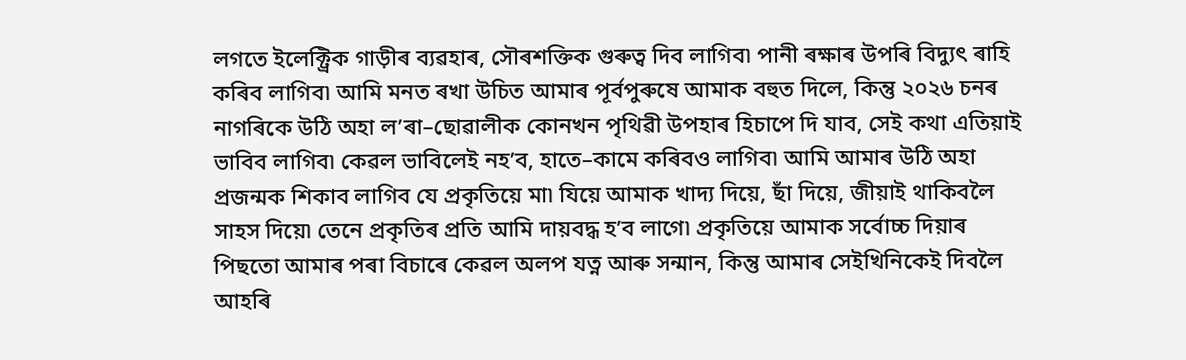লগতে ইলেক্ট্রিক গাড়ীৰ ব্যৱহাৰ, সৌৰশক্তিক গুৰুত্ব দিব লাগিব৷ পানী ৰক্ষাৰ উপৰি বিদ্যুৎ ৰাহি কৰিব লাগিব৷ আমি মনত ৰখা উচিত আমাৰ পূর্বপুৰুষে আমাক বহুত দিলে, কিন্তু ২০২৬ চনৰ নাগৰিকে উঠি অহা ল’ৰা–ছোৱালীক কোনখন পৃথিৱী উপহাৰ হিচাপে দি যাব, সেই কথা এতিয়াই ভাবিব লাগিব৷ কেৱল ভাবিলেই নহ’ব, হাতে–কামে কৰিবও লাগিব৷ আমি আমাৰ উঠি অহা প্রজন্মক শিকাব লাগিব যে প্রকৃতিয়ে মা৷ যিয়ে আমাক খাদ্য দিয়ে, ছাঁ দিয়ে, জীয়াই থাকিবলৈ সাহস দিয়ে৷ তেনে প্রকৃতিৰ প্রতি আমি দায়বদ্ধ হ’ব লাগে৷ প্রকৃতিয়ে আমাক সর্বোচ্চ দিয়াৰ পিছতো আমাৰ পৰা বিচাৰে কেৱল অলপ যত্ন আৰু সন্মান, কিন্তু আমাৰ সেইখিনিকেই দিবলৈ আহৰি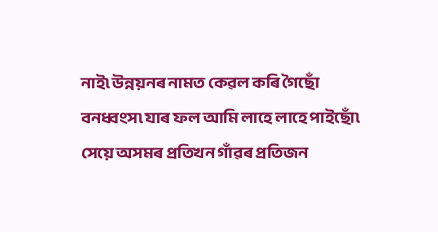নাই৷ উন্নয়নৰ নামত কেৱল কৰি গৈছোঁ বনধ্বংস৷ যাৰ ফল আমি লাহে লাহে পাইছোঁ৷ সেয়ে অসমৰ প্রতিখন গাঁৱৰ প্রতিজন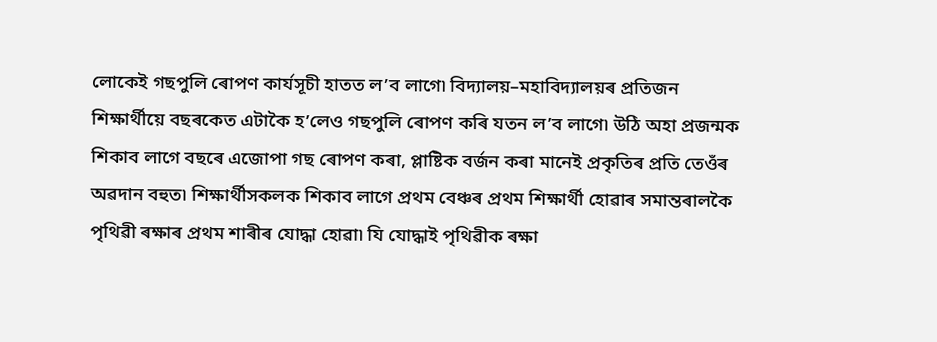লোকেই গছপুলি ৰোপণ কার্যসূচী হাতত ল’ব লাগে৷ বিদ্যালয়–মহাবিদ্যালয়ৰ প্রতিজন শিক্ষার্থীয়ে বছৰকেত এটাকৈ হ’লেও গছপুলি ৰোপণ কৰি যতন ল’ব লাগে৷ উঠি অহা প্রজন্মক শিকাব লাগে বছৰে এজোপা গছ ৰোপণ কৰা, প্লাষ্টিক বর্জন কৰা মানেই প্রকৃতিৰ প্রতি তেওঁৰ অৱদান বহুত৷ শিক্ষার্থীসকলক শিকাব লাগে প্রথম বেঞ্চৰ প্রথম শিক্ষার্থী হোৱাৰ সমান্তৰালকৈ পৃথিৱী ৰক্ষাৰ প্রথম শাৰীৰ যোদ্ধা হোৱা৷ যি যোদ্ধাই পৃথিৱীক ৰক্ষা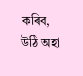কৰিব, উঠি অহা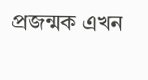প্রজন্মক এখন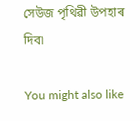সেউজ পৃথিৱী উপহাৰ দিব৷

You might also like